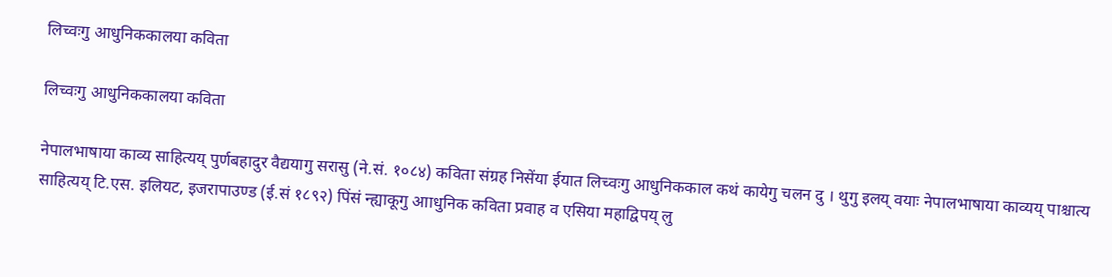लिच्वःगु आधुनिककालया कविता

लिच्वःगु आधुनिककालया कविता

नेपालभाषाया काव्य साहित्यय् पुर्णबहादुर वैद्ययागु सरासु (ने.सं. १०८४) कविता संग्रह निसेंया ईयात लिच्वःगु आधुनिककाल कथं कायेगु चलन दु । थुगु इलय् वयाः नेपालभाषाया काव्यय् पाश्चात्य साहित्यय् टि.एस. इलियट, इजरापाउण्ड (ई.सं १८९२) पिंसं न्ह्याकूगु आाधुनिक कविता प्रवाह व एसिया महाद्विपय् लु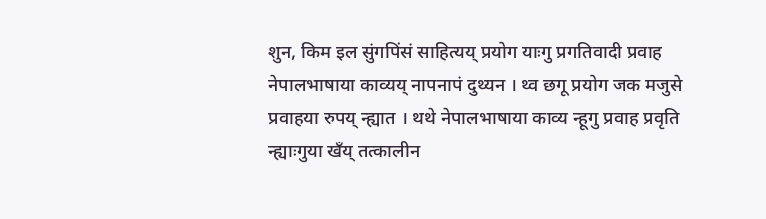शुन, किम इल सुंगपिंसं साहित्यय् प्रयोग याःगु प्रगतिवादी प्रवाह नेपालभाषाया काव्यय् नापनापं दुथ्यन । थ्व छगू प्रयोग जक मजुसे प्रवाहया रुपय् न्ह्यात । थथे नेपालभाषाया काव्य न्हूगु प्रवाह प्रवृति न्ह्याःगुया खँय् तत्कालीन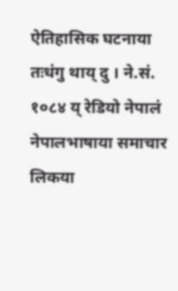ऐतिहासिक घटनाया तःधंगु थाय् दु । ने.सं. १०८४ य् रेडियो नेपालं नेपालभाषाया समाचार लिकया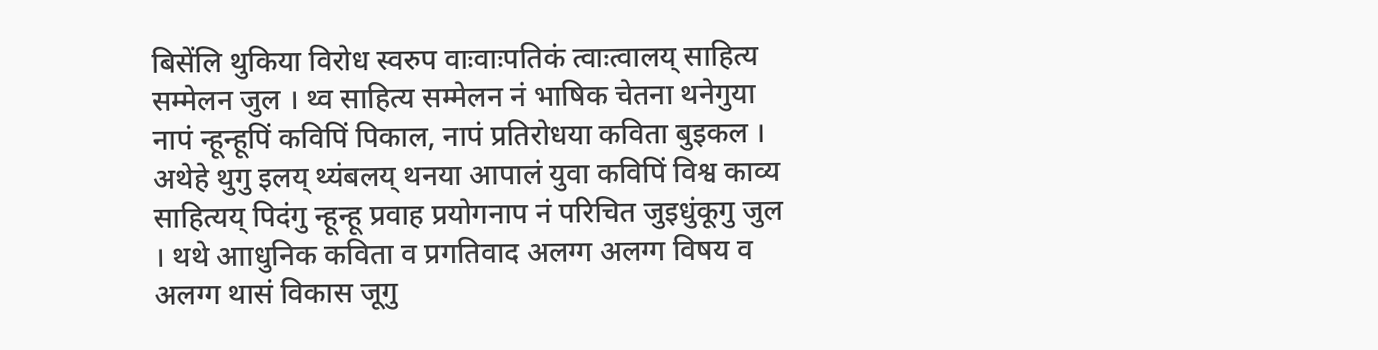बिसेंलि थुकिया विरोध स्वरुप वाःवाःपतिकं त्वाःत्वालय् साहित्य सम्मेलन जुल । थ्व साहित्य सम्मेलन नं भाषिक चेतना थनेगुया नापं न्हून्हूपिं कविपिं पिकाल, नापं प्रतिरोधया कविता बुइकल । अथेहे थुगु इलय् थ्यंबलय् थनया आपालं युवा कविपिं विश्व काव्य साहित्यय् पिदंगु न्हून्हू प्रवाह प्रयोगनाप नं परिचित जुइधुंकूगु जुल । थथे आाधुनिक कविता व प्रगतिवाद अलग्ग अलग्ग विषय व अलग्ग थासं विकास जूगु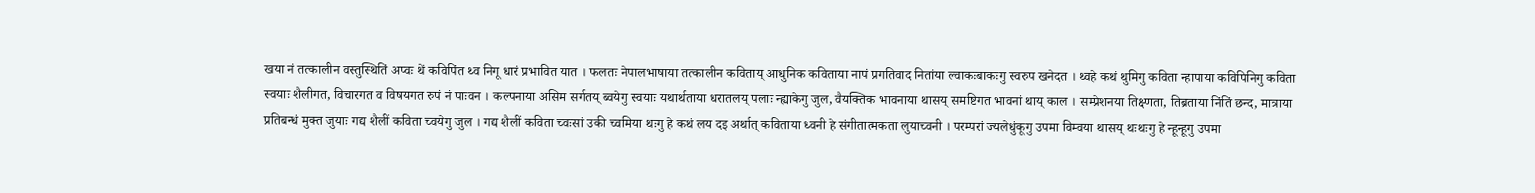खया नं तत्कालीन वस्तुस्थितिं अप्वः थें कविपिंत थ्व निगू धारं प्रभावित यात । फलतः नेपालभाषाया तत्कालीन कविताय् आधुनिक कविताया नापं प्रगतिवाद नितांया ल्वाकःबाकःगु स्वरुप खनेदत । थ्वहे कथं थुमिगु कविता न्हापाया कविपिनिगु कविता स्वयाः शैलीगत, विचारगत व विषयगत रुपं नं पाःवन । कल्पनाया असिम सर्गतय् ब्वयेगु स्वयाः यथार्थताया धरातलय् पलाः न्ह्याकेगु जुल, वैयक्तिक भावनाया थासय् समष्टिगत भावनां थाय् काल । सम्प्रेशनया तिक्ष्णता, तिब्रताया निंतिं छन्द, मात्राया प्रतिबन्धं मुक्त जुयाः गद्य शैलीं कविता च्वयेगु जुल । गद्य शैलीं कविता च्वःसां उकी च्वमिया थःगु हे कथं लय दइ अर्थात् कविताया ध्वनी हे संगीतात्मकता लुयाच्वनी । परम्परां ज्यलेधुंकूगु उपमा विम्वया थासय् थःथःगु हे न्हून्हूगु उपमा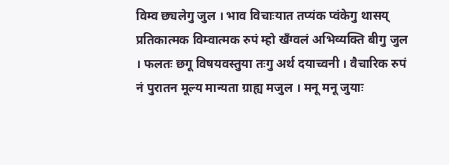विम्व छ्यलेगु जुल । भाव विचाःयात तप्यंक प्वंकेगु थासय् प्रतिकात्मक विम्वात्मक रुपं म्हो खँग्वलं अभिव्यक्ति बीगु जुल । फलतः छगू विषयवस्तुया तःगु अर्थ दयाच्वनी । वैचारिक रुपं नं पुरातन मूल्य मान्यता ग्राह्य मजुल । मनू मनू जुयाः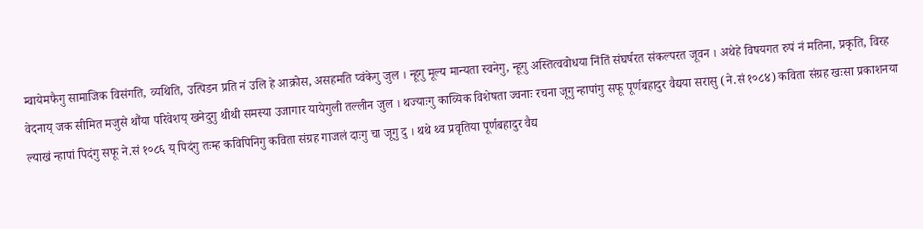म्वायेमफैगु सामाजिक विसंगति, व्यथिति, उत्पिडन प्रति नं उलि हे आक्रोस, असहमति प्वंकेगु जुल । न्हूगु मूल्य मान्यता स्वनेगु, न्हूगु अस्तित्ववोधया निंतिं संघर्षरत संकल्परत जूवन । अथेहे विषयगत रुपं नं मतिना, प्रकृति, विरह वेदनाय् जक सीमित मजुसे थौंया परिवेशय् खनेदुगु थीथी समस्या उजागार यायेगुली तल्लीन जुल । थज्याःगु काव्यिक विशेषता ज्वनाः रचना जूगु न्हापांगु सफू पूर्णबहादुर वैद्यया सरासु (ने.सं १०८४) कविता संग्रह खःसा प्रकाशनया ल्याखं न्हापां पिदंगु सफू ने.सं १०८६ य् पिदंगु तःम्ह कविपिनिगु कविता संग्रह गाजलं दाःगु चा जूगु दु । थथे थ्व प्रवृतिया पूर्णबहादुर वैद्य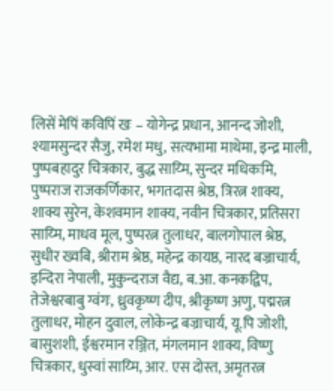लिसें मेपिं कविपिं खः – योगेन्द्र प्रधान, आनन्द जोशी, श्यामसुन्दर सैजु, रमेश मधु, सत्यभामा माथेमा, इन्द्र माली, पुष्पबहादुर चित्रकार, बुद्ध साय्मि, सुन्दर मधिकःमि, पुष्पराज राजकर्णिकार, भगतदास श्रेष्ठ, त्रिरत्न शाक्य, शाक्य सुरेन, केशवमान शाक्य, नवीन चित्रकार, प्रतिसरा साय्मि, माधव मूल, पुष्परत्न तुलाधर, बालगोपाल श्रेष्ठ, सुधीर ख्वबि, श्रीराम श्रेष्ठ, महेन्द्र कायष्ठ, नारद बज्राचार्य, इन्दिरा नेपाली, मुकुन्दराज वैद्य, ब.आ. कनकद्विप, तेजेश्वरबाबु ग्वंगः, ध्रुवकृष्ण दीप, श्रीकृष्ण अणु, पद्मरत्न तुलाधर, मोहन दुवाल, लोकेन्द्र बज्राचार्य, यू.पि जोशी, बासुशशी, ईश्वरमान रञ्जित, मंगलमान शाक्य, विष्णु चित्रकार, धुस्वां साय्मि, आर. एस दोस्त, अमृतरत्न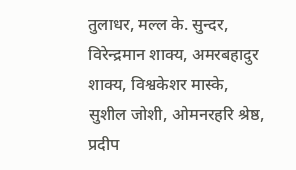तुलाधर, मल्ल के. सुन्दर, विरेन्द्रमान शाक्य, अमरबहादुर शाक्य, विश्वकेशर मास्के, सुशील जोशी, ओमनरहरि श्रेष्ठ, प्रदीप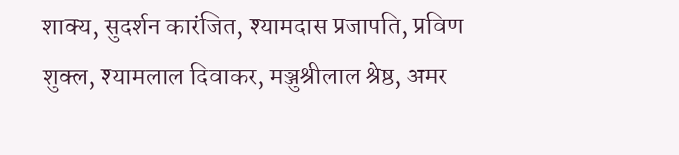शाक्य, सुदर्शन कारंजित, श्यामदास प्रजापति, प्रविण शुक्ल, श्यामलाल दिवाकर, मञ्जुश्रीलाल श्रेष्ठ, अमर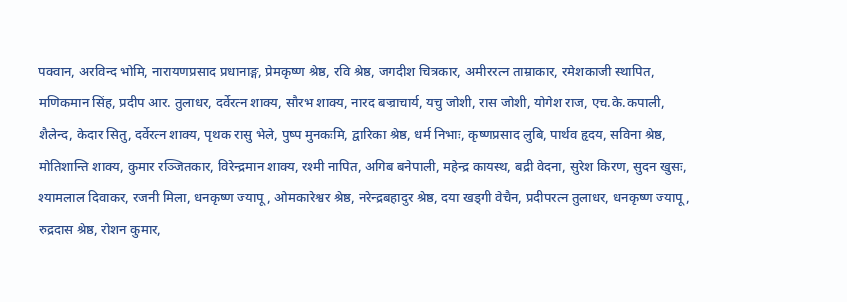पक्वान, अरविन्द भोमि, नारायणप्रसाद प्रधानाङ्ग, प्रेमकृष्ण श्रेष्ठ, रवि श्रेष्ठ, जगदीश चित्रकार, अमीररत्न ताम्राकार, रमेशकाजी स्थापित, मणिकमान सिंह, प्रदीप आर. तुलाधर, दर्वेरत्न शाक्य, सौरभ शाक्य, नारद बज्राचार्य, यचु जोशी, रास जोशी, योगेश राज, एच.के.कपाली, शैलेन्द, केदार सितु, दर्वेरत्न शाक्य, पृथक रासु भेले, पुष्प मुनकःमि, द्वारिका श्रेष्ठ, धर्म निभाः, कृष्णप्रसाद लुबि, पार्थव हृदय, सविना श्रेष्ठ, मोतिशान्ति शाक्य, कुमार रञ्जितकार, विरेन्द्रमान शाक्य, रश्मी नापित, अगिब बनेपाली, महेन्द्र कायस्थ, बद्री वेदना, सुरेश किरण, सुदन खुसः, श्यामलाल दिवाकर, रजनी मिला, धनकृष्ण ज्यापू, ओमकारेश्वर श्रेष्ठ, नरेन्द्रबहादुर श्रेष्ठ, दया खड्गी वेचैन, प्रदीपरत्न तुलाधर, धनकृष्ण ज्यापू, रुद्रदास श्रेष्ठ, रोशन कुमार,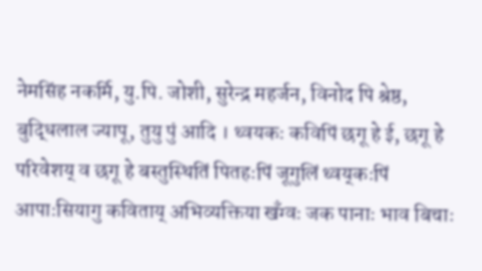नेमसिंह नकर्मि, यु.पि. जोशी, सुरेन्द्र महर्जन, विनोद पि श्रेष्ठ, बुद्धिलाल ज्यापू, तुयु पुं आदि । थ्वयकः कविपिं छगू हे ई, छगू हे परिवेशय् व छगू हे बस्तुस्थितिं पितहःपिं जूगुलिं थ्वय्‌कःपिं आपाःसियागु कविताय् अभिव्यक्तिया खँग्वः जक पानाः भाव बिचाः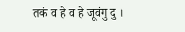तकं व हे व हे जूवंगु दु ।